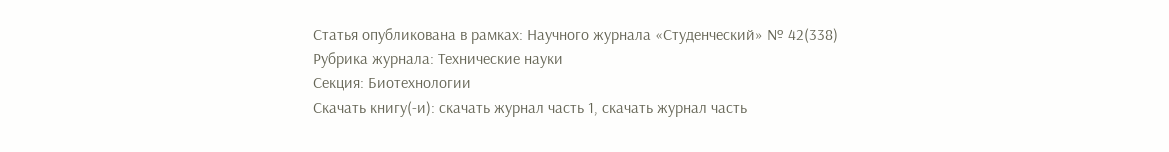Статья опубликована в рамках: Научного журнала «Студенческий» № 42(338)
Рубрика журнала: Технические науки
Секция: Биотехнологии
Скачать книгу(-и): скачать журнал часть 1, скачать журнал часть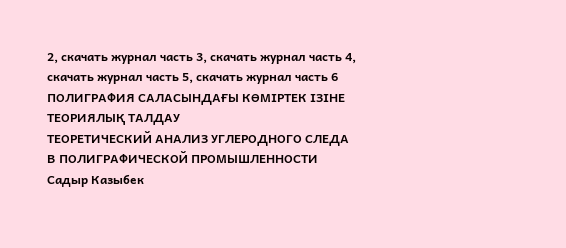2, скачать журнал часть 3, скачать журнал часть 4, скачать журнал часть 5, скачать журнал часть 6
ПОЛИГРАФИЯ САЛАСЫНДАҒЫ КӨМІРТЕК ІЗІНЕ ТЕОРИЯЛЫҚ ТАЛДАУ
ТЕОРЕТИЧЕСКИЙ АНАЛИЗ УГЛЕРОДНОГО СЛЕДА В ПОЛИГРАФИЧЕСКОЙ ПРОМЫШЛЕННОСТИ
Садыр Казыбек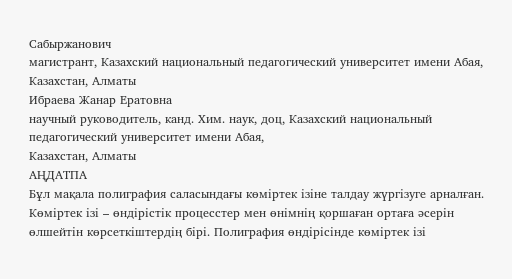Сабыржанович
магистрант, Казахский национальный педагогический университет имени Абая,
Казахстан, Алматы
Ибраева Жанар Ератовна
научный руководитель, канд. Хим. наук, доц, Казахский национальный педагогический университет имени Абая,
Казахстан, Алматы
АҢДАТПА
Бұл мақала полиграфия саласындағы көміртек ізіне талдау жүргізуге арналған. Көміртек ізі – өндірістік процесстер мен өнімнің қоршаған ортаға әсерін өлшейтін көрсеткіштердің бірі. Полиграфия өндірісінде көміртек ізі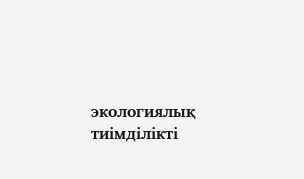экологиялық тиімділікті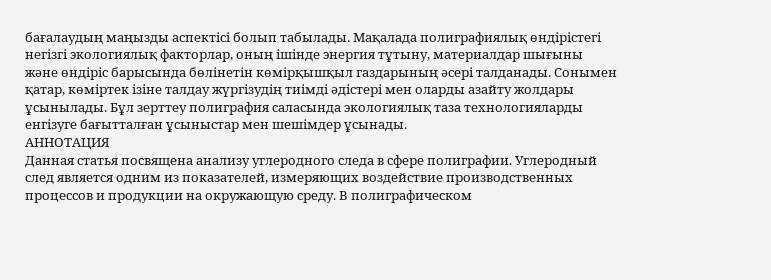бағалаудың маңызды аспектісі болып табылады. Мақалада полиграфиялық өндірістегі негізгі экологиялық факторлар, оның ішінде энергия тұтыну, материалдар шығыны және өндіріс барысында бөлінетін көмірқышқыл газдарының әсері талданады. Сонымен қатар, көміртек ізіне талдау жүргізудің тиімді әдістері мен оларды азайту жолдары ұсынылады. Бұл зерттеу полиграфия саласында экологиялық таза технологияларды енгізуге бағытталған ұсыныстар мен шешімдер ұсынады.
АННОТАЦИЯ
Данная статья посвящена анализу углеродного следа в сфере полиграфии. Углеродный след является одним из показателей, измеряющих воздействие производственных процессов и продукции на окружающую среду. В полиграфическом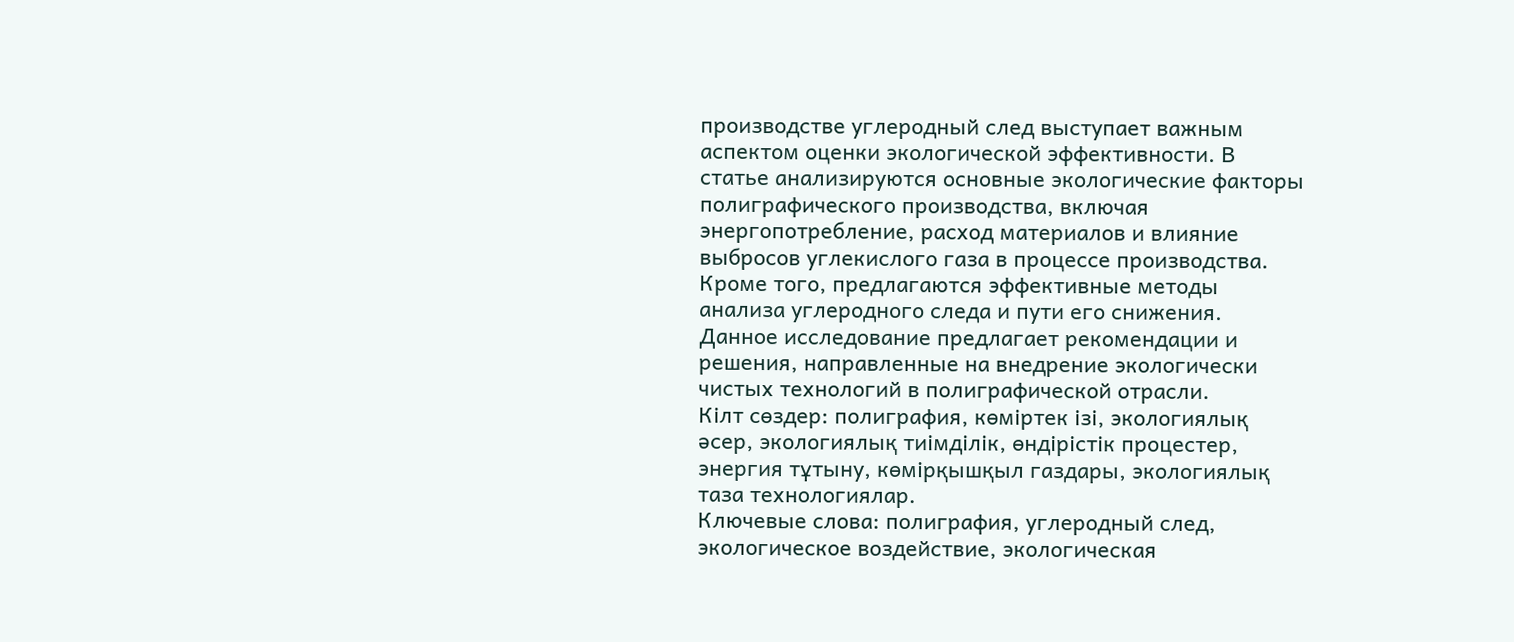производстве углеродный след выступает важным аспектом оценки экологической эффективности. В статье анализируются основные экологические факторы полиграфического производства, включая энергопотребление, расход материалов и влияние выбросов углекислого газа в процессе производства. Кроме того, предлагаются эффективные методы анализа углеродного следа и пути его снижения. Данное исследование предлагает рекомендации и решения, направленные на внедрение экологически чистых технологий в полиграфической отрасли.
Кілт сөздер: полиграфия, көміртек ізі, экологиялық әсер, экологиялық тиімділік, өндірістік процестер, энергия тұтыну, көмірқышқыл газдары, экологиялық таза технологиялар.
Ключевые слова: полиграфия, углеродный след, экологическое воздействие, экологическая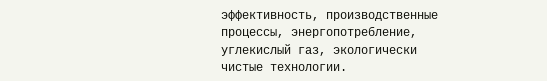эффективность, производственные процессы, энергопотребление, углекислый газ, экологически чистые технологии.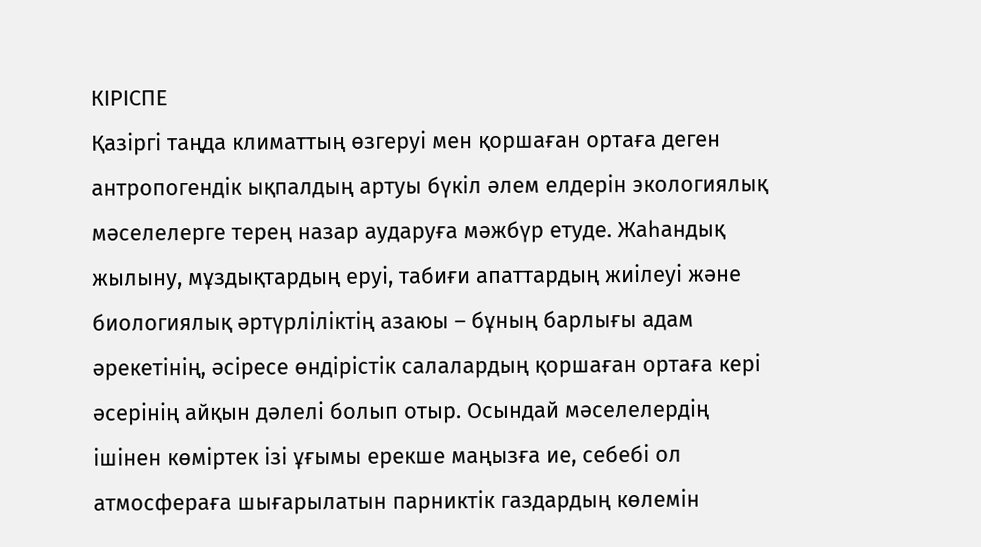КІРІСПЕ
Қазіргі таңда климаттың өзгеруі мен қоршаған ортаға деген антропогендік ықпалдың артуы бүкіл әлем елдерін экологиялық мәселелерге терең назар аударуға мәжбүр етуде. Жаһандық жылыну, мұздықтардың еруі, табиғи апаттардың жиілеуі және биологиялық әртүрліліктің азаюы – бұның барлығы адам әрекетінің, әсіресе өндірістік салалардың қоршаған ортаға кері әсерінің айқын дәлелі болып отыр. Осындай мәселелердің ішінен көміртек ізі ұғымы ерекше маңызға ие, себебі ол атмосфераға шығарылатын парниктік газдардың көлемін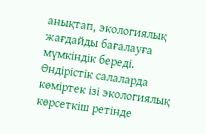анықтап, экологиялық жағдайды бағалауға мүмкіндік береді.
Өндірістік салаларда көміртек ізі экологиялық көрсеткіш ретінде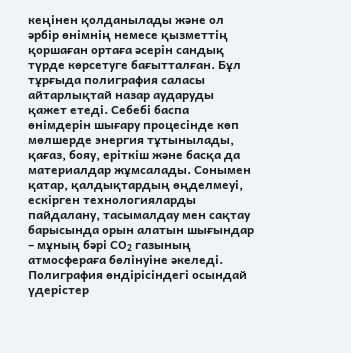кеңінен қолданылады және ол әрбір өнімнің немесе қызметтің қоршаған ортаға әсерін сандық түрде көрсетуге бағытталған. Бұл тұрғыда полиграфия саласы айтарлықтай назар аударуды қажет етеді. Себебі баспа өнімдерін шығару процесінде көп мөлшерде энергия тұтынылады, қағаз, бояу, еріткіш және басқа да материалдар жұмсалады. Сонымен қатар, қалдықтардың өңделмеуі, ескірген технологияларды пайдалану, тасымалдау мен сақтау барысында орын алатын шығындар – мұның бәрі СО₂ газының атмосфераға бөлінуіне әкеледі.
Полиграфия өндірісіндегі осындай үдерістер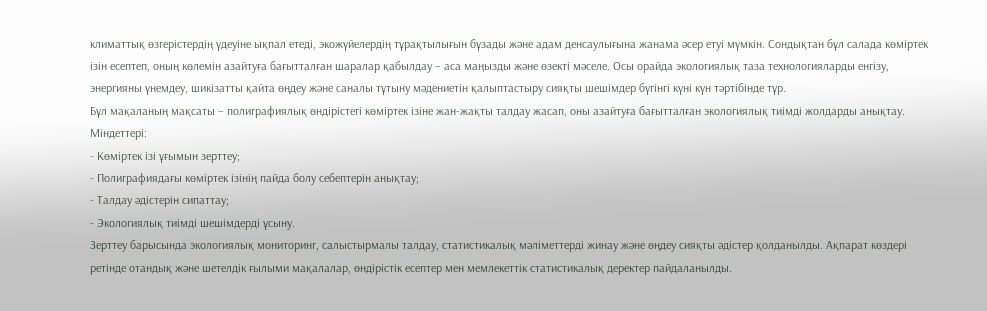климаттық өзгерістердің үдеуіне ықпал етеді, экожүйелердің тұрақтылығын бұзады және адам денсаулығына жанама әсер етуі мүмкін. Сондықтан бұл салада көміртек ізін есептеп, оның көлемін азайтуға бағытталған шаралар қабылдау – аса маңызды және өзекті мәселе. Осы орайда экологиялық таза технологияларды енгізу, энергияны үнемдеу, шикізатты қайта өңдеу және саналы тұтыну мәдениетін қалыптастыру сияқты шешімдер бүгінгі күні күн тәртібінде тұр.
Бұл мақаланың мақсаты – полиграфиялық өндірістегі көміртек ізіне жан-жақты талдау жасап, оны азайтуға бағытталған экологиялық тиімді жолдарды анықтау. Міндеттері:
- Көміртек ізі ұғымын зерттеу;
- Полиграфиядағы көміртек ізінің пайда болу себептерін анықтау;
- Талдау әдістерін сипаттау;
- Экологиялық тиімді шешімдерді ұсыну.
Зерттеу барысында экологиялық мониторинг, салыстырмалы талдау, статистикалық мәліметтерді жинау және өңдеу сияқты әдістер қолданылды. Ақпарат көздері ретінде отандық және шетелдік ғылыми мақалалар, өндірістік есептер мен мемлекеттік статистикалық деректер пайдаланылды.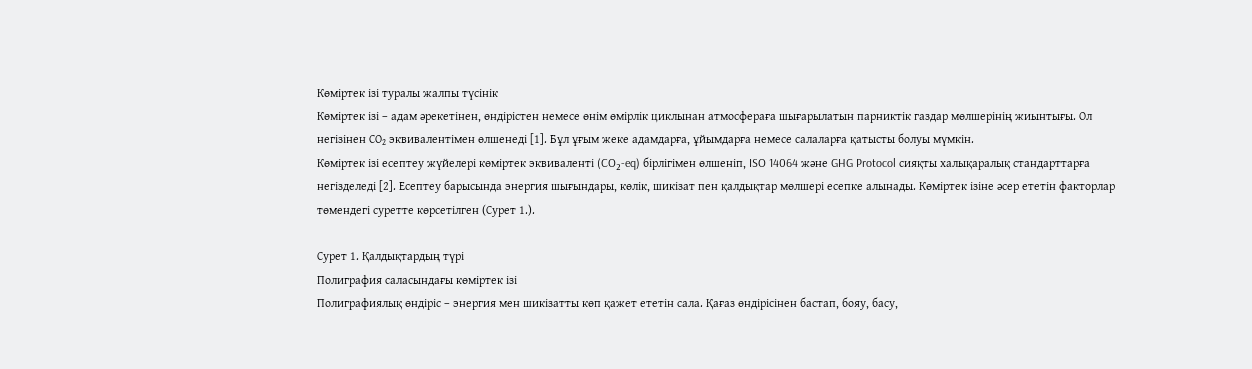Көміртек ізі туралы жалпы түсінік
Көміртек ізі – адам әрекетінен, өндірістен немесе өнім өмірлік циклынан атмосфераға шығарылатын парниктік газдар мөлшерінің жиынтығы. Ол негізінен СО₂ эквивалентімен өлшенеді [1]. Бұл ұғым жеке адамдарға, ұйымдарға немесе салаларға қатысты болуы мүмкін.
Көміртек ізі есептеу жүйелері көміртек эквиваленті (CO₂-eq) бірлігімен өлшеніп, ISO 14064 және GHG Protocol сияқты халықаралық стандарттарға негізделеді [2]. Есептеу барысында энергия шығындары, көлік, шикізат пен қалдықтар мөлшері есепке алынады. Көміртек ізіне әсер ететін факторлар төмендегі суретте көрсетілген (Сурет 1.).

Сурет 1. Қалдықтардың түрі
Полиграфия саласындағы көміртек ізі
Полиграфиялық өндіріс – энергия мен шикізатты көп қажет ететін сала. Қағаз өндірісінен бастап, бояу, басу,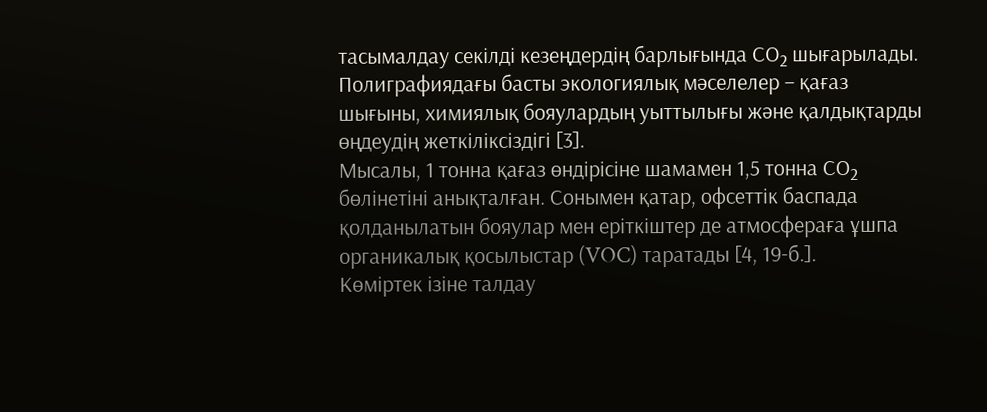тасымалдау секілді кезеңдердің барлығында СО₂ шығарылады. Полиграфиядағы басты экологиялық мәселелер – қағаз шығыны, химиялық бояулардың уыттылығы және қалдықтарды өңдеудің жеткіліксіздігі [3].
Мысалы, 1 тонна қағаз өндірісіне шамамен 1,5 тонна СО₂ бөлінетіні анықталған. Сонымен қатар, офсеттік баспада қолданылатын бояулар мен еріткіштер де атмосфераға ұшпа органикалық қосылыстар (VOC) таратады [4, 19-б.].
Көміртек ізіне талдау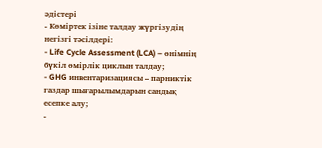әдістері
- Көміртек ізіне талдау жүргізудің негізгі тәсілдері:
- Life Cycle Assessment (LCA) – өнімнің бүкіл өмірлік циклын талдау;
- GHG инвентаризациясы – парниктік газдар шығарылымдарын сандық есепке алу;
-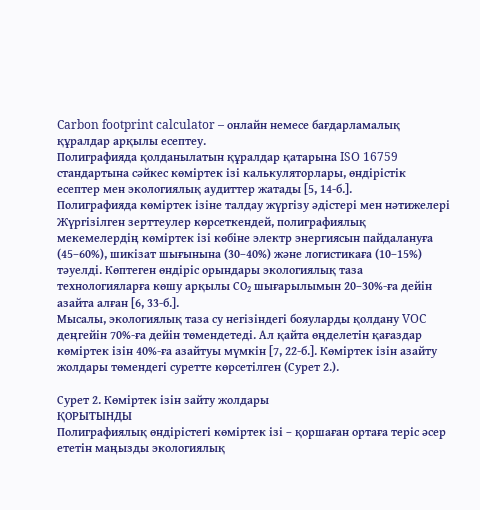Carbon footprint calculator – онлайн немесе бағдарламалық құралдар арқылы есептеу.
Полиграфияда қолданылатын құралдар қатарына ISO 16759 стандартына сәйкес көміртек ізі калькуляторлары, өндірістік есептер мен экологиялық аудиттер жатады [5, 14-б.].
Полиграфияда көміртек ізіне талдау жүргізу әдістері мен нәтижелері
Жүргізілген зерттеулер көрсеткендей, полиграфиялық мекемелердің көміртек ізі көбіне электр энергиясын пайдалануға (45–60%), шикізат шығынына (30–40%) және логистикаға (10–15%) тәуелді. Көптеген өндіріс орындары экологиялық таза технологияларға көшу арқылы СО₂ шығарылымын 20–30%-ға дейін азайта алған [6, 33-б.].
Мысалы, экологиялық таза су негізіндегі бояуларды қолдану VOC деңгейін 70%-ға дейін төмендетеді. Ал қайта өңделетін қағаздар көміртек ізін 40%-ға азайтуы мүмкін [7, 22-б.]. Көміртек ізін азайту жолдары төмендегі суретте көрсетілген (Сурет 2.).

Сурет 2. Көміртек ізін зайту жолдары
ҚОРЫТЫНДЫ
Полиграфиялық өндірістегі көміртек ізі – қоршаған ортаға теріс әсер ететін маңызды экологиялық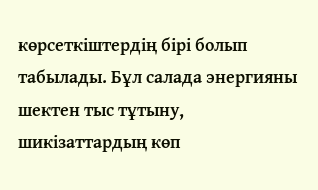көрсеткіштердің бірі болып табылады. Бұл салада энергияны шектен тыс тұтыну, шикізаттардың көп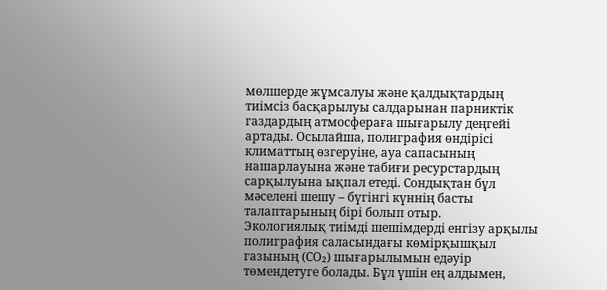мөлшерде жұмсалуы және қалдықтардың тиімсіз басқарылуы салдарынан парниктік газдардың атмосфераға шығарылу деңгейі артады. Осылайша, полиграфия өндірісі климаттың өзгеруіне, ауа сапасының нашарлауына және табиғи ресурстардың сарқылуына ықпал етеді. Сондықтан бұл мәселені шешу – бүгінгі күннің басты талаптарының бірі болып отыр.
Экологиялық тиімді шешімдерді енгізу арқылы полиграфия саласындағы көмірқышқыл газының (СО₂) шығарылымын едәуір төмендетуге болады. Бұл үшін ең алдымен,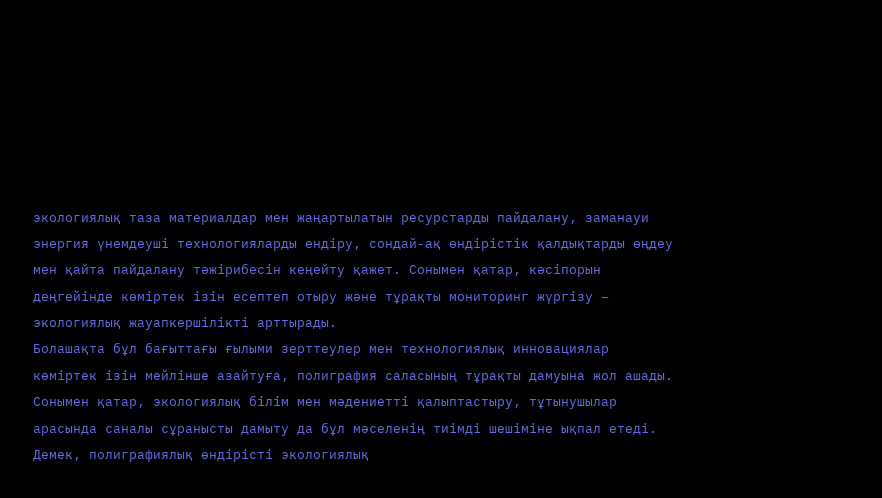экологиялық таза материалдар мен жаңартылатын ресурстарды пайдалану, заманауи энергия үнемдеуші технологияларды ендіру, сондай-ақ өндірістік қалдықтарды өңдеу мен қайта пайдалану тәжірибесін кеңейту қажет. Сонымен қатар, кәсіпорын деңгейінде көміртек ізін есептеп отыру және тұрақты мониторинг жүргізу – экологиялық жауапкершілікті арттырады.
Болашақта бұл бағыттағы ғылыми зерттеулер мен технологиялық инновациялар көміртек ізін мейлінше азайтуға, полиграфия саласының тұрақты дамуына жол ашады. Сонымен қатар, экологиялық білім мен мәдениетті қалыптастыру, тұтынушылар арасында саналы сұранысты дамыту да бұл мәселенің тиімді шешіміне ықпал етеді. Демек, полиграфиялық өндірісті экологиялық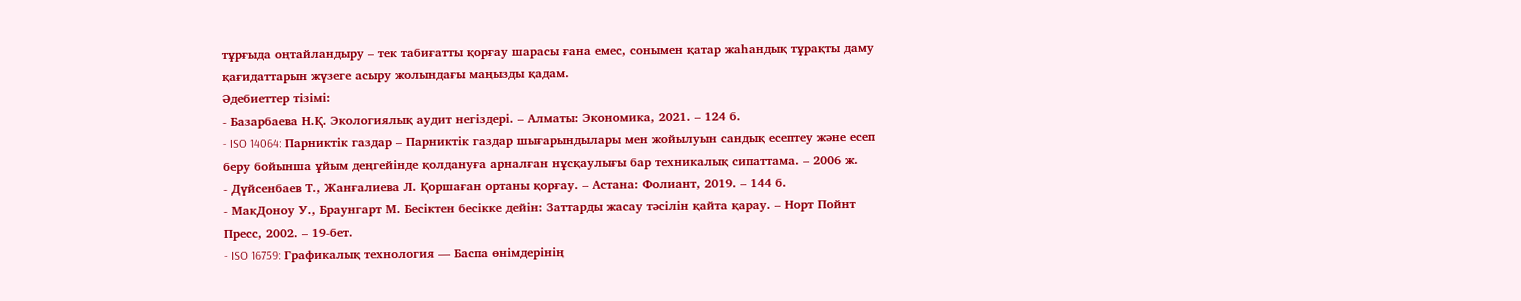тұрғыда оңтайландыру – тек табиғатты қорғау шарасы ғана емес, сонымен қатар жаһандық тұрақты даму қағидаттарын жүзеге асыру жолындағы маңызды қадам.
Әдебиеттер тізімі:
- Базарбаева Н.Қ. Экологиялық аудит негіздері. – Алматы: Экономика, 2021. – 124 б.
- ISO 14064: Парниктік газдар – Парниктік газдар шығарындылары мен жойылуын сандық есептеу және есеп беру бойынша ұйым деңгейінде қолдануға арналған нұсқаулығы бар техникалық сипаттама. – 2006 ж.
- Дүйсенбаев Т., Жанғалиева Л. Қоршаған ортаны қорғау. – Астана: Фолиант, 2019. – 144 б.
- МакДоноу У., Браунгарт М. Бесіктен бесікке дейін: Заттарды жасау тәсілін қайта қарау. – Норт Пойнт Пресс, 2002. – 19-бет.
- ISO 16759: Графикалық технология — Баспа өнімдерінің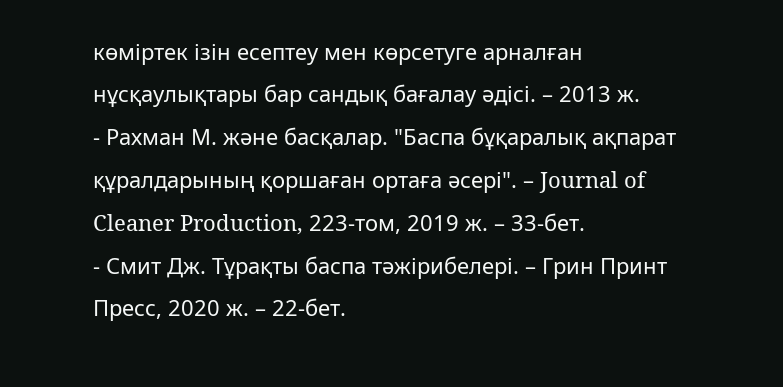көміртек ізін есептеу мен көрсетуге арналған нұсқаулықтары бар сандық бағалау әдісі. – 2013 ж.
- Рахман М. және басқалар. "Баспа бұқаралық ақпарат құралдарының қоршаған ортаға әсері". – Journal of Cleaner Production, 223-том, 2019 ж. – 33-бет.
- Смит Дж. Тұрақты баспа тәжірибелері. – Грин Принт Пресс, 2020 ж. – 22-бет.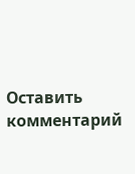Оставить комментарий